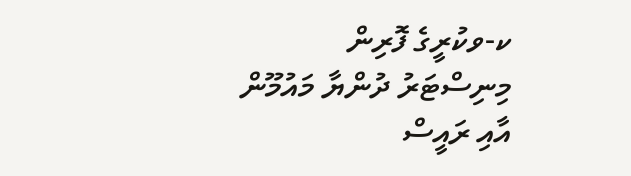ކ-ވކުރީގެ ފޮރިން މިނިސްޓަރު ދުންޔާ މައުމޫން އާއި ރައީސް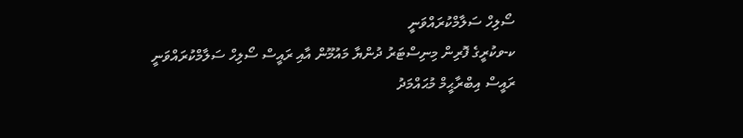ސޯލިހް ސަލާމްކުރައްވަނީ
ކ-ވކުރީގެ ފޮރިން މިނިސްޓަރު ދުންޔާ މައުމޫން އާއި ރައީސް ސޯލިހް ސަލާމްކުރައްވަނީ
ރައީސް އިބްރާޙީމް މުޙައްމަދު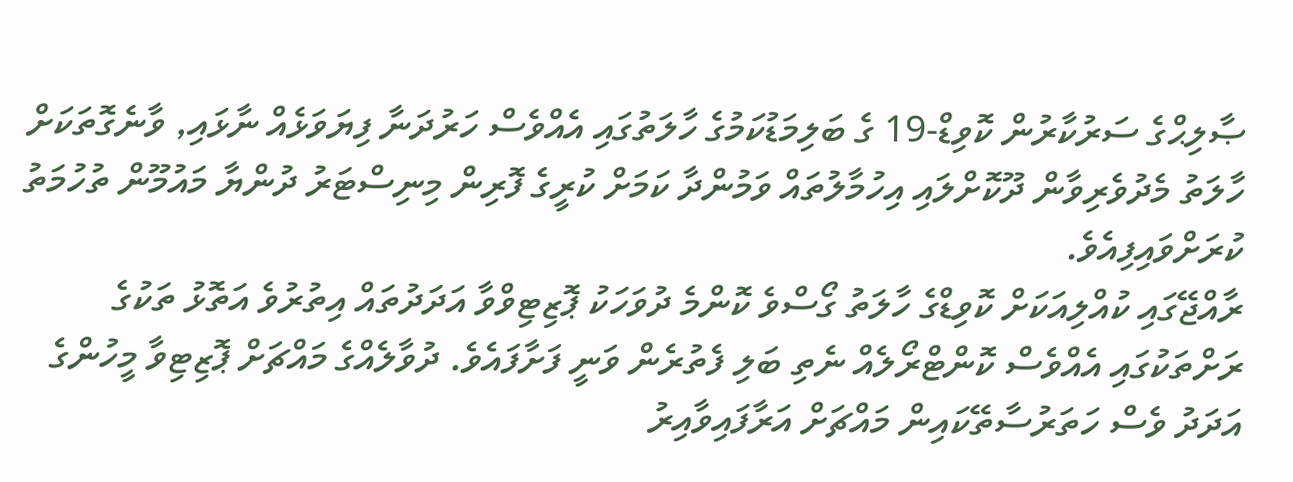ޞާލިޙްގެ ސަރުކާރުން ކޮވިޑް-19 ގެ ބަލިމަޑުކަމުގެ ހާލަތުގައި އެއްވެސް ހަރުދަނާ ފިޔަވަޅެއް ނާޅައި, ވާނެގޮތަކަށް ހާލަތު މެދުވެރިވާން ދޫކޮށްލައި އިހުމާލުތައް ވަމުންދާ ކަމަށް ކުރީގެ ފޮރިން މިނިސްޓަރު ދުންޔާ މައުމޫން ތުހުމަތު ކުރަށްވައިފިއެވެ.
ރާއްޖޭގައި ކުއްލިއަކަށް ކޮވިޑްގެ ހާލަތު ގޯސްވެ ކޮންމެ ދުވަހަކު ޕޮޒިޓިވްވާ އަދަދުތައް އިތުރުވެ އަތޮޅު ތަކުގެ ރަށްތަކުގައި އެއްވެސް ކޮންޓްރޯލެއް ނެތި ބަލި ފެތުރެން ވަނީ ފަށާފައެވެ. ދުވާލެއްގެ މައްޗަށް ޕޮޒިޓިވާ މީހުންގެ އަދަދު ވެސް ހަތަރުސާތޭކައިން މައްޗަށް އަރާފައިވާއިރު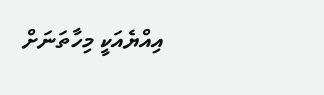އިއްޔެއަކީ މިހާތަނަށް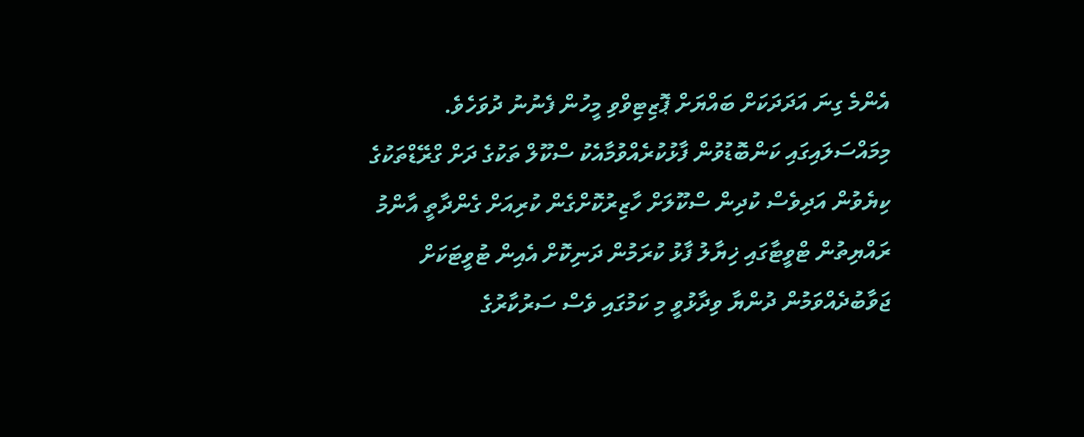އެންމެ ގިނަ އަދަދަކަށް ބައްޔަށް ޕޮޒިޓިވްވި މީހުން ފެނުނު ދުވަހެވެ.
މިމައްސަލައިގައި ކަންބޮޑުވުން ފާޅުކުރެއްވުމާއެކު ސްކޫލް ތަކުގެ ދަށް ގްރޭޑްތަކުގެ ކިޔެވުން އަދިވެސް ކުދިން ސްކޫލަށް ހާޒިރުކޮށްގެން ކުރިއަށް ގެންދާތީ އާންމު ރައްޔިތުން ޓްވީޓާގައި ޚިޔާލު ފާޅު ކުރަމުން ދަނިކޮށް އެއިން ޓުވީޓަކަށް ޖަވާބުދެއްވަމުން ދުންޔާ ވިދާޅުވީ މި ކަމުގައި ވެސް ސަރުކާރުގެ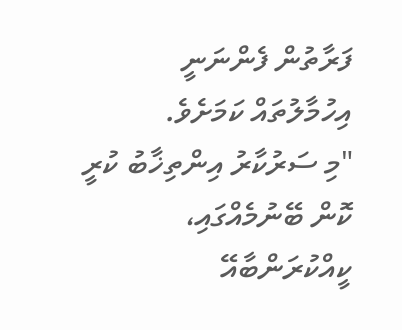ފަރާތުން ފެންނަނީ އިހުމާލުތައް ކަމަށެވެ.
"މި ސަރުކާރު އިންތިޚާބު ކުރީ ކޮން ބޭނުމެއްގައި، ކީއްކުރަންބާއޭ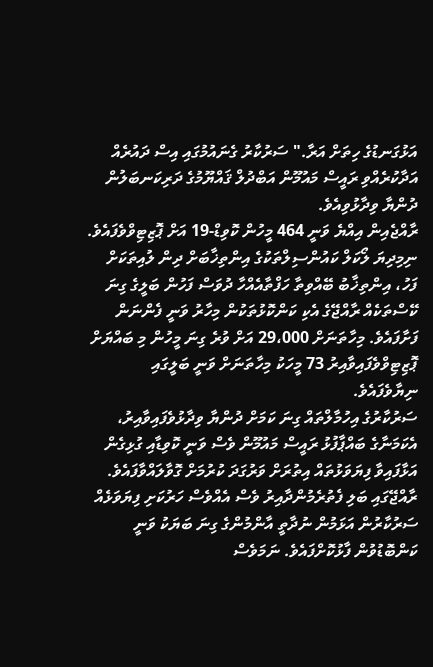އަޅުގަނޑުގެ ހިތަށް އަރާ." ސަރުކާރު ގެނައުމުގައި އިސް ދައުރެއް އަދާކުރެއްވި ރައީސް މައުމޫން އަބްދުލް ޤައްޔޫމުގެ ދަރިކަނބަލުން ދުންޔާ ވިދާޅުވިއެވެ.
ރާއްޖެއިން އިއްޔެ ވަނީ 464 މީހުން ކޮވިޑް-19 އަށް ޕޮޒިޓިވްވެފައެވެ. ނިމިދިޔަ ލޯކަލް ކައުންސިލްތަކުގެ އިންތިޚާބަށް ދިން ލުއިތަކަށް ފަހު، އިންތިޚާބު ބޭއްވިތާ ހަފްތާއެއްހާ ދުވަސް ފަހުން ބަލީގެ ގިނަ ކޭސްތަކެއް ރާއްޖޭގެ އެކި ކަންކޮޅުތަކުން މިހާރު ވަނީ ފެންނަން ފަށާފައެވެ. މިހާތަނަށް 29،000 އަށް ވުރެ ގިނަ މީހުން މި ބައްޔަށް ޕޮޒިޓިވްވެފައިވާއިރު 73 މީހަކު މިހާތަނަށް ވަނީ ބަލީގައި ނިޔާވެފައެވެ.
ސަރުކާރުގެ އިހުމާލްތައް ގިނަ ކަމަށް ދުންޔާ ވިދާޅުވެފައިވާއިރު، އެކަމަނާގެ ބައްޕާފުޅު ރައީސް މައުމޫން ވެސް ވަނީ ކޮވިޑާއި ގުޅިގެން އަޅާފައިވާ ފިޔަވަޅުތައް އިތުރަށް ވަރުގަދަ ކުރުމަށް ގޮވާލައްވާފައެވެ.
ރާއްޖޭގައި ބަލި ފެތުރެމުންދާއިރު ވެސް އެއްވެސް ހަރުކަށި ފިޔަވަޅެއް ސަރުކާރުން އަޅަމުން ނުދާތީ އާންމުންގެ ގިނަ ބަޔަކު ވަނީ ކަންބޮޑުވުން ފާޅުކޮށްފައެވެ. ނަމަވެސް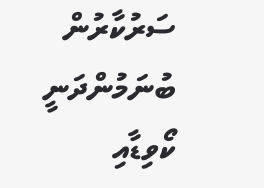ސަރުކާރުން ބުނަމުންދަނީ ކޯވިޑާއި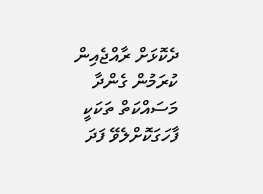ދެކޮޅަށް ރާއްޖެއިން ކުރަމުން ގެންދާ މަސައްކަތް ތަކަކީ ފާހަގަކޮށްލެވޭ ފަދަ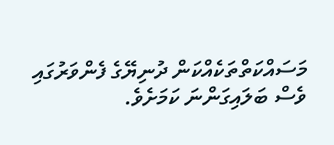މަސައްކަތްތަކެއްކަން ދުނިޔޭގެ ފެންވަރުގައި ވެސް ބަލައިގަންނަ ކަމަށެވެ.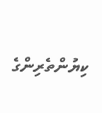ކިޔުންތެރިންގެ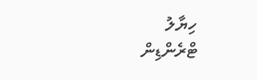ހިޔާލު
ޓްރެންޑިން